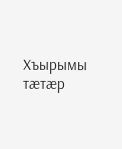Хъырымы тæтæр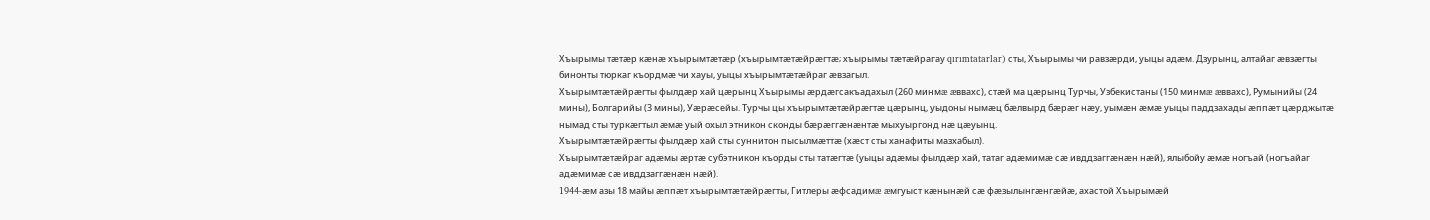Хъырымы тæтæр кæнæ хъырымтæтæр (хъырымтæтæйрæгтæ; хъырымы тæтæйрагау qırımtatarlar) сты, Хъырымы чи равзæрди, уыцы адæм. Дзурынц, алтайаг æвзæгты бинонты тюркаг къордмæ чи хауы, уыцы хъырымтæтæйраг æвзагыл.
Хъырымтæтæйрæгты фылдæр хай цæрынц Хъырымы æрдæгсакъадахыл (260 минмæ æввахс), стæй ма цæрынц Турчы, Узбекистаны (150 минмæ æввахс), Румынийы (24 мины), Болгарийы (3 мины), Уæрæсейы. Турчы цы хъырымтæтæйрæгтæ цæрынц, уыдоны нымæц бæлвырд бæрæг нæу, уымæн æмæ уыцы паддзахады æппæт цæрджытæ нымад сты туркæгтыл æмæ уый охыл этникон сконды бæрæггæнæнтæ мыхуыргонд нæ цæуынц.
Хъырымтæтæйрæгты фылдæр хай сты суннитон пысылмæттæ (хæст сты ханафиты мазхабыл).
Хъырымтæтæйраг адæмы æртæ субэтникон къорды сты татæгтæ (уыцы адæмы фылдæр хай, татаг адæмимæ сæ ивддзаггæнæн нæй), ялыбойу æмæ ногъай (ногъайаг адæмимæ сæ ивддзаггæнæн нæй).
1944-æм азы 18 майы æппæт хъырымтæтæйрæгты, Гитлеры æфсадимæ æмгуыст кæнынæй сæ фæзылынгæнгæйæ, ахастой Хъырымæй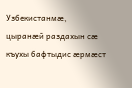Узбекистанмæ, цыранæй раздахын сæ къухы бафтыдис æрмæст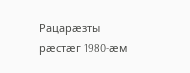Рацарæзты рæстæг 1980-æм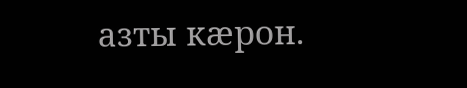азты кæрон.